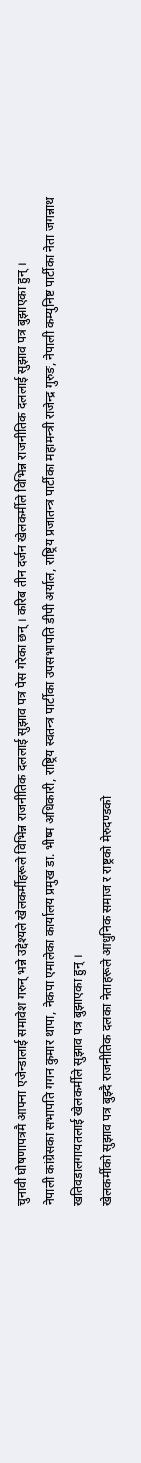चुनावी घोषणापत्रमै आफ्ना एजेन्डालाई समावेश गरुन् भन्ने उद्देश्यले खेलकर्मीहरूले विभिन्न राजनीतिक दललाई सुझाव पत्र पेस गरेका छन् । करिब तीन दर्जन खेलकर्मीले विभिन्न राजनीतिक दललाई सुझाव पत्र बुझाएका हुन् ।
नेपाली कांग्रेसका सभापति गगन कुमार थापा, नेकपा एमालेका कार्यालय प्रमुख डा. भीष्म अधिकारी, राष्ट्रिय स्वतन्त्र पार्टीका उपसभापति डीपी अर्याल, राष्ट्रिय प्रजातन्त्र पार्टीका महामन्त्री राजेन्द्र गुरुङ, नेपाली कम्युनिष्ट पार्टीका नेता जगन्नाथ खतिवडालगायतलाई खेलकर्मीले सुझाव पत्र बुझाएका हुन् ।
खेलकर्मीको सुझाव पत्र बुझ्दै राजनीतिक दलका नेताहरूले आधुनिक समाज र राष्ट्रको मेरुदण्डको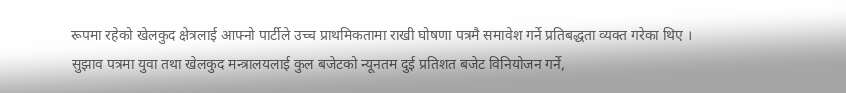रूपमा रहेको खेलकुद क्षेत्रलाई आफ्नो पार्टीले उच्च प्राथमिकतामा राखी घोषणा पत्रमै समावेश गर्ने प्रतिबद्धता व्यक्त गरेका थिए ।
सुझाव पत्रमा युवा तथा खेलकुद मन्त्रालयलाई कुल बजेटको न्यूनतम दुई प्रतिशत बजेट विनियोजन गर्ने,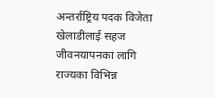अन्तर्राष्ट्रिय पदक विजेता खेलाडीलाई सहज जीवनयापनका लागि राज्यका विभिन्न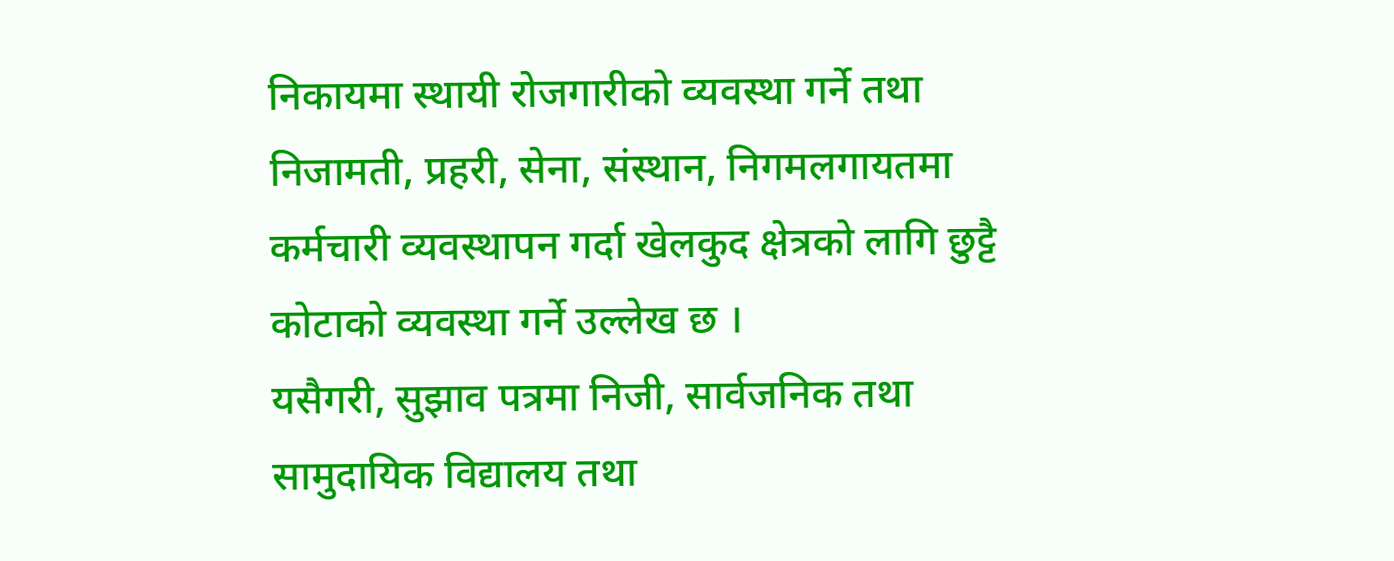निकायमा स्थायी रोजगारीको व्यवस्था गर्ने तथा निजामती, प्रहरी, सेना, संस्थान, निगमलगायतमा कर्मचारी व्यवस्थापन गर्दा खेलकुद क्षेत्रको लागि छुट्टै कोटाको व्यवस्था गर्ने उल्लेख छ ।
यसैगरी, सुझाव पत्रमा निजी, सार्वजनिक तथा सामुदायिक विद्यालय तथा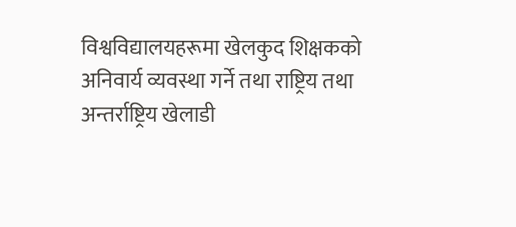विश्वविद्यालयहरूमा खेलकुद शिक्षकको अनिवार्य व्यवस्था गर्ने तथा राष्ट्रिय तथा अन्तर्राष्ट्रिय खेलाडी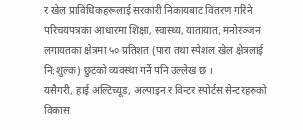र खेल प्राविधिकहरूलाई सरकारी निकायबाट वितरण गरिने परिचयपत्रका आधारमा शिक्षा, स्वास्थ्य, यातायात, मनोरञ्जन लगायतका क्षेत्रमा ५० प्रतिशत (पारा तथा स्पेशल खेल क्षेत्रलाई नि:शुल्क) छुटको व्यवस्था गर्ने पनि उल्लेख छ ।
यसैगरी, हाई अल्टिच्यूड, अल्पाइन र विन्टर स्पोर्टस सेन्टरहरुको विकास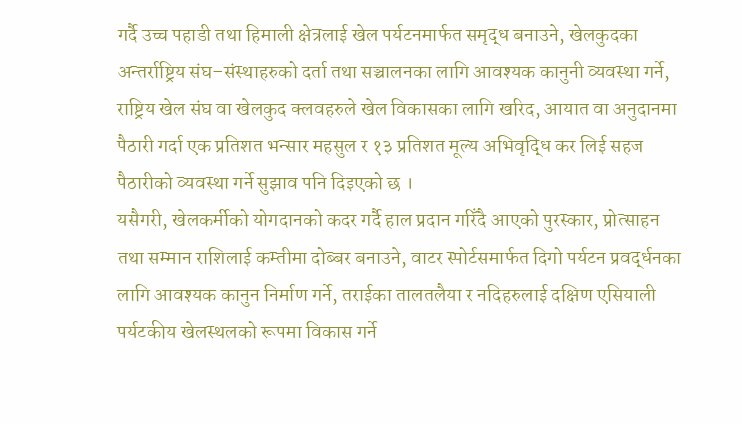गर्दै उच्च पहाडी तथा हिमाली क्षेत्रलाई खेल पर्यटनमार्फत समृद्ध बनाउने, खेलकुदका अन्तर्राष्ट्रिय संघ–संस्थाहरुको दर्ता तथा सञ्चालनका लागि आवश्यक कानुनी व्यवस्था गर्ने, राष्ट्रिय खेल संघ वा खेलकुद क्लवहरुले खेल विकासका लागि खरिद, आयात वा अनुदानमा पैठारी गर्दा एक प्रतिशत भन्सार महसुल र १३ प्रतिशत मूल्य अभिवृद्धि कर लिई सहज पैठारीको व्यवस्था गर्ने सुझाव पनि दिइएको छ ।
यसैगरी, खेलकर्मीको योगदानको कदर गर्दै हाल प्रदान गरिँदै आएको पुरस्कार, प्रोत्साहन तथा सम्मान राशिलाई कम्तीमा दोब्बर बनाउने, वाटर स्पोर्टसमार्फत दिगो पर्यटन प्रवर्द्धनका लागि आवश्यक कानुन निर्माण गर्ने, तराईका तालतलैया र नदिहरुलाई दक्षिण एसियाली पर्यटकीय खेलस्थलको रूपमा विकास गर्ने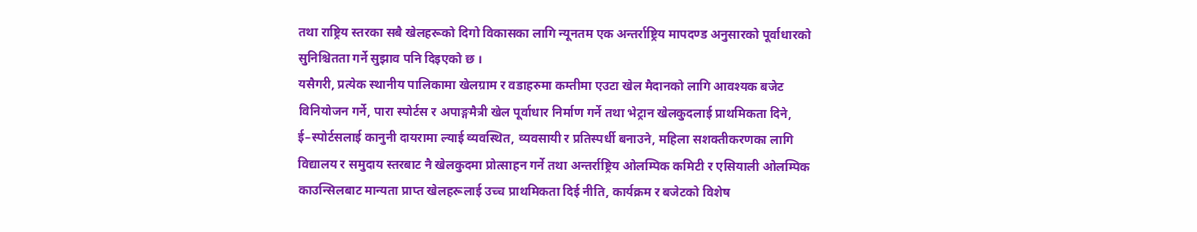तथा राष्ट्रिय स्तरका सबै खेलहरूको दिगो विकासका लागि न्यूनतम एक अन्तर्राष्ट्रिय मापदण्ड अनुसारको पूर्वाधारको सुनिश्चितता गर्ने सुझाव पनि दिइएको छ ।
यसैगरी, प्रत्येक स्थानीय पालिकामा खेलग्राम र वडाहरुमा कम्तीमा एउटा खेल मैदानको लागि आवश्यक बजेट विनियोजन गर्ने, पारा स्पोर्टस र अपाङ्गमैत्री खेल पूर्वाधार निर्माण गर्ने तथा भेट्रान खेलकुदलाई प्राथमिकता दिने, ई–स्पोर्टसलाई कानुनी दायरामा ल्याई व्यवस्थित, व्यवसायी र प्रतिस्पर्धी बनाउने, महिला सशक्तीकरणका लागि विद्यालय र समुदाय स्तरबाट नै खेलकुदमा प्रोत्साहन गर्ने तथा अन्तर्राष्ट्रिय ओलम्पिक कमिटी र एसियाली ओलम्पिक काउन्सिलबाट मान्यता प्राप्त खेलहरूलाई उच्च प्राथमिकता दिई नीति, कार्यक्रम र बजेटको विशेष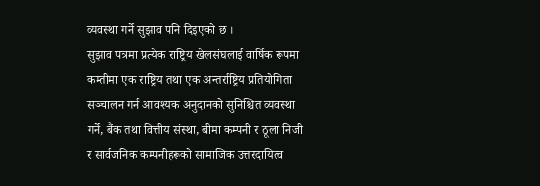व्यवस्था गर्ने सुझाव पनि दिइएको छ ।
सुझाव पत्रमा प्रत्येक राष्ट्रिय खेलसंघलाई वार्षिक रूपमा कम्तीमा एक राष्ट्रिय तथा एक अन्तर्राष्ट्रिय प्रतियोगिता सञ्चालन गर्न आवश्यक अनुदानको सुनिश्चित व्यवस्था गर्ने, बैंक तथा वित्तीय संस्था, बीमा कम्पनी र ठूला निजी र सार्वजनिक कम्पनीहरूको सामाजिक उत्तरदायित्व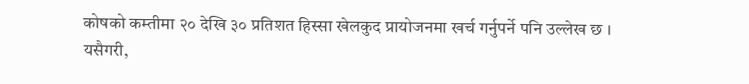कोषको कम्तीमा २० देखि ३० प्रतिशत हिस्सा खेलकुद प्रायोजनमा खर्च गर्नुपर्ने पनि उल्लेख छ ।
यसैगरी,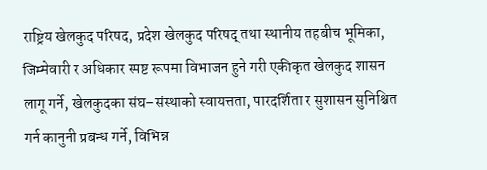राष्ट्रिय खेलकुद परिषद, प्रदेश खेलकुद परिषद् तथा स्थानीय तहबीच भूमिका, जिम्मेवारी र अधिकार स्पष्ट रूपमा विभाजन हुने गरी एकीकृत खेलकुद शासन लागू गर्ने, खेलकुदका संघ–संस्थाको स्वायत्तता, पारदर्शिता र सुशासन सुनिश्चित गर्न कानुनी प्रबन्ध गर्ने, विभिन्न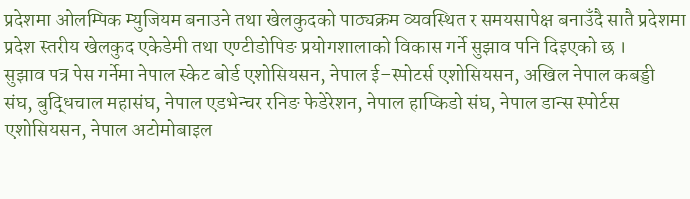प्रदेशमा ओलम्पिक म्युजियम बनाउने तथा खेलकुदको पाठ्यक्रम व्यवस्थित र समयसापेक्ष बनाउँदै सातै प्रदेशमा प्रदेश स्तरीय खेलकुद एकेडेमी तथा एण्टीडोपिङ प्रयोगशालाको विकास गर्ने सुझाव पनि दिइएको छ ।
सुझाव पत्र पेस गर्नेमा नेपाल स्केट बोर्ड एशोसियसन, नेपाल ई–स्पोटर्स एशोसियसन, अखिल नेपाल कबड्डी संघ, बुद्धिचाल महासंघ, नेपाल एडभेन्चर रनिङ फेडेरेशन, नेपाल हाप्किडो संघ, नेपाल डान्स स्पोर्टस एशोसियसन, नेपाल अटोमोबाइल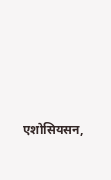एशोसियसन,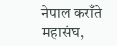नेपाल कराँते महासंघ,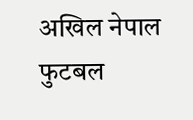अखिल नेपाल फुटबल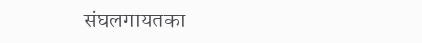संघलगायतका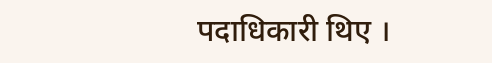पदाधिकारी थिए ।